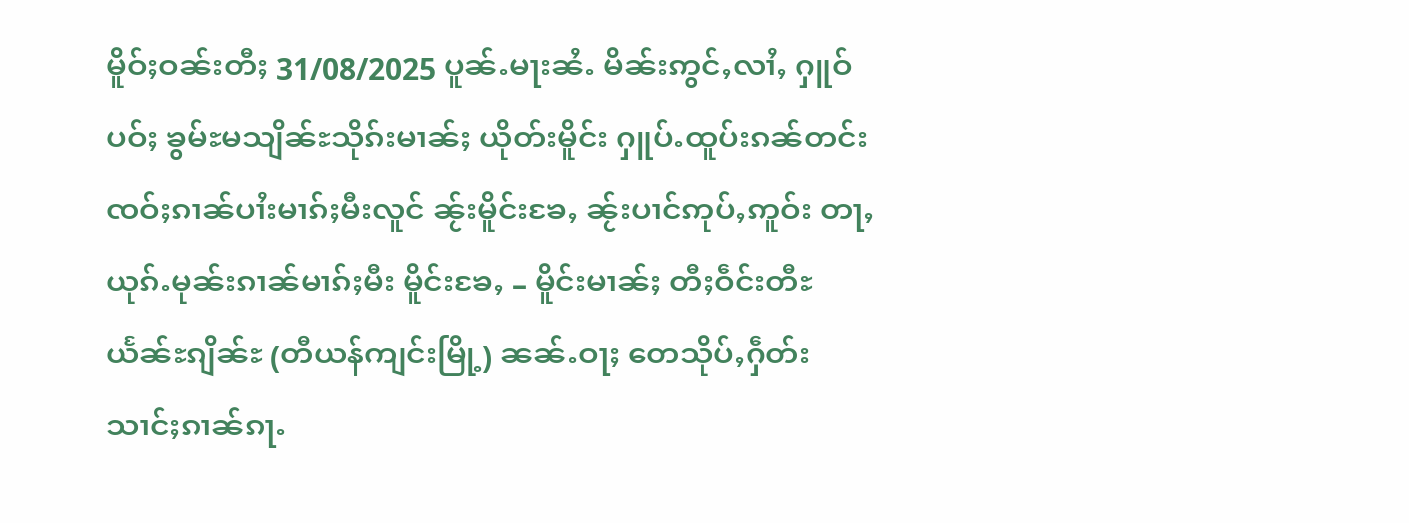မိူဝ်ႈဝၼ်းတီႈ 31/08/2025 ပူၼ်ႉမႃးၼႆႉ မိၼ်းဢွင်ႇလၢႆႇ ႁူဝ်ပဝ်ႈ ၶွမ်ႊမသျိၼ်ႊသိုၵ်းမၢၼ်ႈ ယိုတ်းမိူင်း ႁူပ်ႉထူပ်းၵၼ်တင်း ၸဝ်ႈၵၢၼ်ပၢႆးမၢၵ်ႈမီးလူင် ၼႂ်းမိူင်းၶႄႇ ၼႂ်းပၢင်ဢုပ်ႇဢူဝ်း တႃႇယုၵ်ႉမုၼ်းၵၢၼ်မၢၵ်ႈမီး မိူင်းၶႄႇ – မိူင်းမၢၼ်ႈ တီႈဝဵင်းတီႊယႅၼ်ႊၵျိၼ်ႊ (တီယန်ကျင်းမြို့) ၼၼ်ႉဝႃႈ တေသိုပ်ႇႁဵတ်းသၢင်ႈၵၢၼ်ၵႃႉ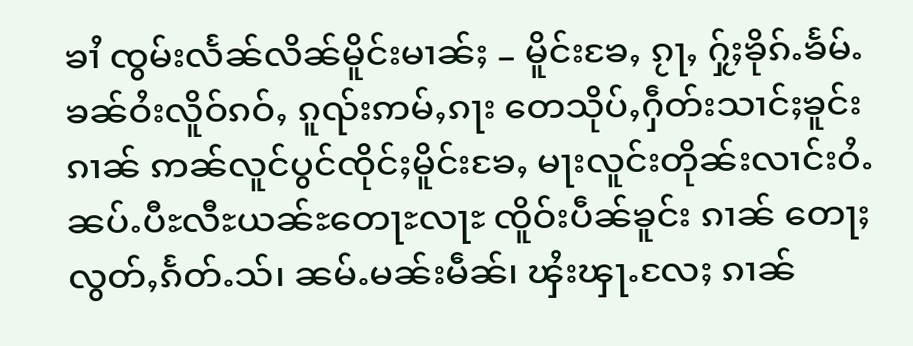ၶၢႆ ၸွမ်းလႅၼ်လိၼ်မိူင်းမၢၼ်ႈ – မိူင်းၶႄႇ ၵႂႃႇ ႁႂ်ႈၶိုၵ်ႉၶႅမ်ႉၶၼ်ဝႆးလိူဝ်ၵဝ်ႇ ၵူၺ်းဢမ်ႇၵႃး တေသိုပ်ႇႁဵတ်းသၢင်ႈၶူင်းၵၢၼ် ဢၼ်လူင်ပွင်ၸိုင်ႈမိူင်းၶႄႇ မႃးလူင်းတိုၼ်းလၢင်းဝႆႉ ၼပ်ႉပီႊလီႊယၼ်ႊတေႃႊလႃႊ ၸိူဝ်းပဵၼ်ၶူင်း ၵၢၼ် တေႃႈလွတ်ႇၵႅတ်ႉသ်၊ ၼမ်ႉမၼ်းမဵၼ်၊ ၾႆးၾႃႉလႄႈ ၵၢၼ်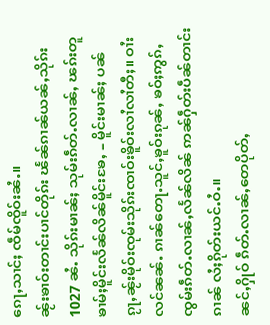ၵေႃႇသၢင်ႈ ၸဵမ်ၸိူဝ်းၼႆႉ။
ၼႂ်းၶၢဝ်းတၢင်းပၢင်တိုၵ်း ၽႅၼ်ၵၢၼ်ယၼ်ႇသိုၵ်း 1027 ၼႆႉ သိုၵ်းမၢၼ်ႈ သုမ်းၵဵတ်ႉလၢၼ်ႇ ၽၵ်းတူၶၢမ်ႈမိူင်းလႅၼ်လိၼ်မိူင်းၶႄႇ – မိူင်းမၢၼ်ႈ ပၼ်ၵႂႃႇၼႂ်းမိုဝ်းၸုမ်းသိုၵ်းၸၢဝ်းၶိူဝ်းလၢႆလၢႆတီႈ။ ဝၢႆးလင်ၼၼ်ႉ ၵၢၼ်တေႃႉသူင်ႇၶူဝ်းၵုၼ်ႇ ၶဝ်ႈဢွၵ်ႇၸွမ်းၵဵတ်ႉလၢၼ်ႇလႅၼ်လိၼ် ဢၼ်ႁဵတ်းပဵၼ်တၢင်းၵၢၼ် လႆႈၵိုတ်းယင်ႉဝႆႉ။
ၼင်ႇႁိုဝ် ၵဵတ်ႉလၢၼ်ႇတေပိုတ်ႇ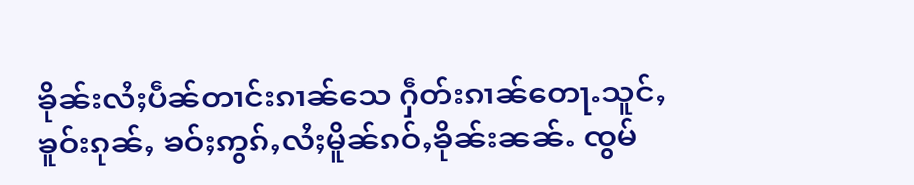ၶိုၼ်းလႆႈပဵၼ်တၢင်းၵၢၼ်သေ ႁဵတ်းၵၢၼ်တေႃႉသူင်ႇၶူဝ်းၵုၼ်ႇ ၶဝ်ႈဢွၵ်ႇလႆႈမိူၼ်ၵဝ်ႇၶိုၼ်းၼၼ်ႉ ၸွမ်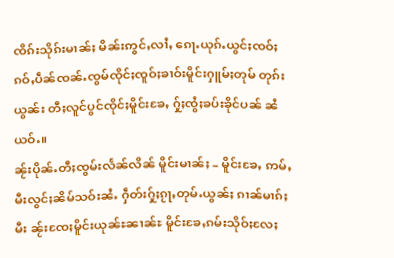ၸိၵ်းသိုၵ်းမၢၼ်ႈ မိၼ်းဢွင်ႇလၢႆႇ ၵေႃႉယုၵ်ႉယွင်ႈၸဝ်ႈၵဝ်ႇပဵၼ်ၸၼ်ႉၸွမ်ၸိုင်ႈၸူဝ်ႈၶၢဝ်းမိူင်းႁူမ်ႈတုမ် တုၵ်းယွၼ်း တီႈလူင်ပွင်ၸိုင်ႈမိူင်းၶႄႇ ႁႂ်ႈၸွႆႈၶပ်းၶိုင်ပၼ် ၼႆယဝ်ႉ။
ၼႂ်းပိုၼ်ႉတီႈၸွမ်းလႅၼ်လိၼ် မိူင်းမၢၼ်ႈ – မိူင်းၶႄႇ ဢမ်ႇမီးလွင်ႈၼိမ်သဝ်းၼႆႉ ႁဵတ်းႁႂ်ႈၵႂႃႇတုမ်ႉယွၼ်ႈ ၵၢၼ်မၢၵ်ႈမီး ၼႂ်းၸႄႈမိူင်းယုၼ်ႊၼၢၼ်ႊ မိူင်းၶႄႇၵမ်းသိုဝ်ႈလႄႈ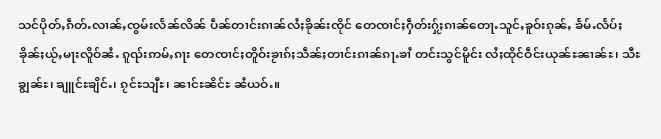သင်ပိုတ်ႇၵဵတ်ႉလၢၼ်ႇၸွမ်းလႅၼ်လိၼ် ပဵၼ်တၢင်းၵၢၼ်လႆႈၶိုၼ်းၸိုင် တေၸၢင်ႈႁဵတ်းႁႂ်ႈၵၢၼ်တေႃႉသူင်ႇၶူဝ်းၵုၼ်ႇ ၶႅမ်ႉလႅပ်ႈၶိုၼ်ႈယႂ်ႇမႃးလိူဝ်ၼႆႉ ၵူၺ်းဢမ်ႇၵႃး တေၸၢင်ႈတိူဝ်းၶႂၢၵ်ႈသဵၼ်ႈတၢင်းၵၢၼ်ၵႃႉၶၢႆ တင်းသွင်မိူင်း လႆႈထိုင်ဝဵင်းယုၼ်ႊၼၢၼ်ႊ၊ သီႊၶျွၼ်ႊ၊ ၶျူင်ႊၶျိင်ႉ၊ ၵႂင်ႊသျီႊ၊ ၼၢင်ႊၼိင်ႊ ၼႆယဝ်ႉ။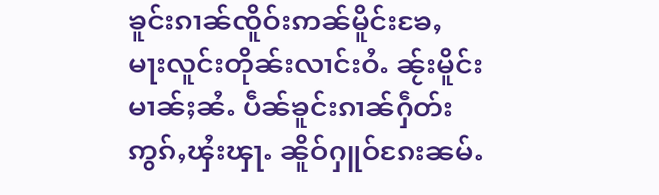ၶူင်းၵၢၼ်ၸိူဝ်းဢၼ်မိူင်းၶႄႇ မႃးလူင်းတိုၼ်းလၢင်းဝႆႉ ၼႂ်းမိူင်းမၢၼ်ႈၼႆႉ ပဵၼ်ၶူင်းၵၢၼ်ႁဵတ်းဢွၵ်ႇၾႆးၾႃႉ ၼိူဝ်ႁူဝ်ၵႄးၼမ်ႉ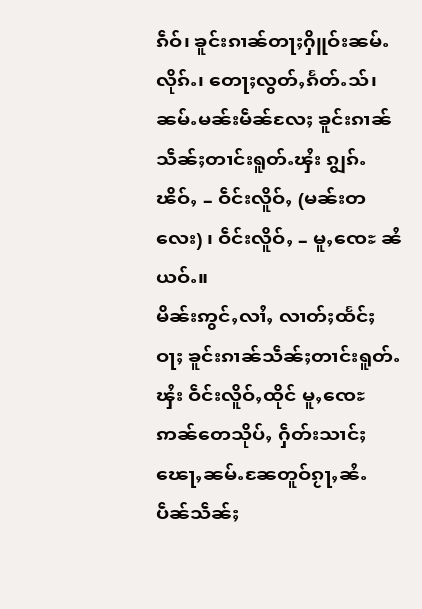ၵဵဝ်၊ ၶူင်းၵၢၼ်တႃႈႁိူဝ်းၼမ်ႉလိုၵ်ႉ၊ တေႃႈလွတ်ႇၵႅတ်ႉသ်၊ ၼမ်ႉမၼ်းမဵၼ်လႄႈ ၶူင်းၵၢၼ် သဵၼ်ႈတၢင်းရူတ်ႉၾႆး ၵျွၵ်ႉၽိဝ်ႇ – ဝဵင်းလိူဝ်ႇ (မၼ်းတလေး) ၊ ဝဵင်းလိူဝ်ႇ – မူႇၸေႊ ၼႆယဝ်ႉ။
မိၼ်းဢွင်ႇလၢႆႇ လၢတ်ႈထႅင်ႈဝႃႈ ၶူင်းၵၢၼ်သဵၼ်ႈတၢင်းရူတ်ႉၾႆး ဝဵင်းလိူဝ်ႇထိုင် မူႇၸေႊ ဢၼ်တေသိုပ်ႇ ႁဵတ်းသၢင်ႈ ၽေႃႇၼမ်ႉၼႄတူဝ်ၵႂႃႇၼႆႉ ပဵၼ်သဵၼ်ႈ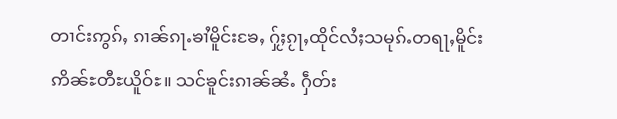တၢင်းဢွၵ်ႇ ၵၢၼ်ၵႃႉၶၢႆမိူင်းၶႄႇ ႁႂ်ႈၵႂႃႇထိုင်လႆႈသမုၵ်ႉတရႃႇမိူင်းဢိၼ်ႊတီႊယိူဝ်ႊ။ သင်ၶူင်းၵၢၼ်ၼႆႉ ႁဵတ်း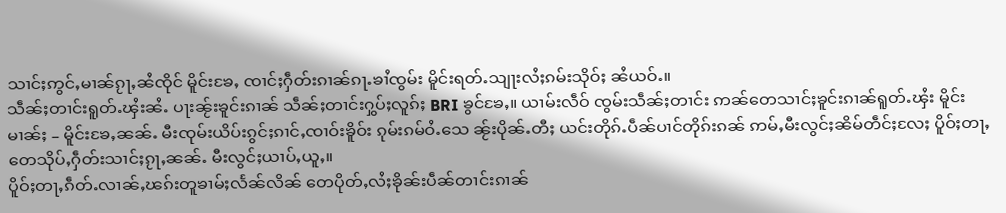သၢင်ႈဢွင်ႇမၢၼ်ၵႂႃႇၼႆၸိုင် မိူင်းၶႄႇ ၸၢင်ႈႁဵတ်းၵၢၼ်ၵႃႉၶၢႆၸွမ်း မိူင်းရတ်ႉသျႃးလႆႈၵမ်းသိုဝ်ႈ ၼႆယဝ်ႉ။
သဵၼ်ႈတၢင်းရူတ်ႉၾႆးၼႆႉ ပႃးၼႂ်းၶူင်းၵၢၼ် သဵၼ်ႈတၢင်းႁွပ်ႈလူၵ်ႈ BRI ၶွင်ၶႄႇ။ ယၢမ်းလဵဝ် ၸွမ်းသဵၼ်ႈတၢင်း ဢၼ်တေသၢင်ႈၶူင်းၵၢၼ်ရူတ်ႉၾႆး မိူင်းမၢၼ်ႈ – မိူင်းၶႄႇၼၼ်ႉ မီးၸုမ်းယိပ်းၵွင်ႈၵၢင်ႇၸၢဝ်းၶိူဝ်း ၵုမ်းၵမ်ဝႆႉသေ ၼႂ်းပိုၼ်ႉတီႈ ယင်းတိုၵ်ႉပဵၼ်ပၢင်တိုၵ်းၵၼ် ဢမ်ႇမီးလွင်ႈၼိမ်တဵင်ႈလႄႈ ပိူဝ်ႈတႃႇတေသိုပ်ႇႁဵတ်းသၢင်ႈၵႂႃႇၼၼ်ႉ မီးလွင်ႈယၢပ်ႇယူႇ။
ပိူဝ်ႈတႃႇၵဵတ်ႉလၢၼ်ႇၽၵ်းတူၶၢမ်ႈလႅၼ်လိၼ် တေပိုတ်ႇလႆႈၶိုၼ်းပဵၼ်တၢင်းၵၢၼ်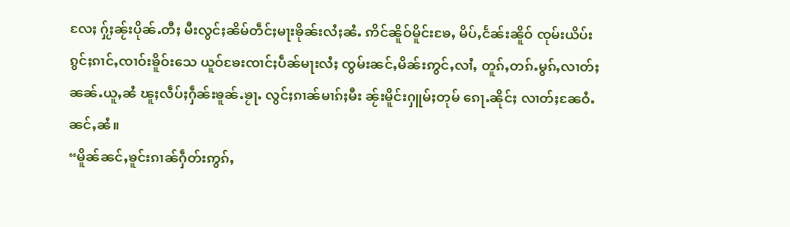လႄႈ ႁႂ်ႈၼႂ်းပိုၼ်ႉတီႈ မီးလွင်ႈၼိမ်တဵင်ႈမႃးၶိုၼ်းလႆႈၼႆႉ ဢိင်ၼိူဝ်မိူင်းၶႄႇ မိပ်ႇငႅၼ်းၼိူဝ် ၸုမ်းယိပ်းၵွင်ႈၵၢင်ႇၸၢဝ်းၶိူဝ်းသေ ယူဝ်ၶႄးၸၢင်ႈပဵၼ်မႃးလႆႈ ၸွမ်းၼင်ႇမိၼ်းဢွင်ႇလၢႆႇ တူၵ်ႇတၵ်ႉမွၵ်ႇလၢတ်ႈၼၼ်ႉယူႇၼႆ ၽူႈလဵပ်ႈႁဵၼ်းၶူၼ်ႉၶႂႃႉ လွင်ႈၵၢၼ်မၢၵ်ႈမီး ၼႂ်းမိူင်းႁူမ်ႈတုမ် ၵေႃႉၼိုင်ႈ လၢတ်ႈၼႄဝႆႉၼင်ႇၼႆ။
“မိူၼ်ၼင်ႇၶူင်းၵၢၼ်ႁဵတ်းဢွၵ်ႇ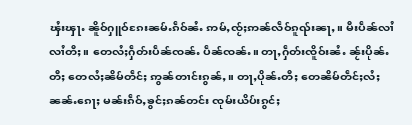ၾႆးၾႃႉ ၼိူဝ်ႁူဝ်ၵႄးၼမ်ႉၵဵဝ်ၼႆႉ ဢမ်ႇၸႂ်ႈဢၼ်လဵဝ်ၵူၺ်းၼႃႇ။ မီးပဵၼ်လၢႆလၢႆတီႈ။ တေလႆႈႁဵတ်းပဵၼ်ၸၼ်ႉ ပဵၼ်ၸၼ်ႉ။ တႃႇႁဵတ်းၸိူဝ်းၼႆႉ ၼႂ်းပိုၼ်ႉတီႈ တေလႆႈၼိမ်တဵင်ႈ ဢွၼ်တၢင်းၵွၼ်ႇ။ တႃႇပိုၼ်ႉတီႈ တေၼိမ်တဵင်ႈလႆႈၼၼ်ႉၵေႃႈ မၼ်းၵဵဝ်ႇၶွင်ႈၵၼ်တင်း ၸုမ်းယိပ်းၵွင်ႈ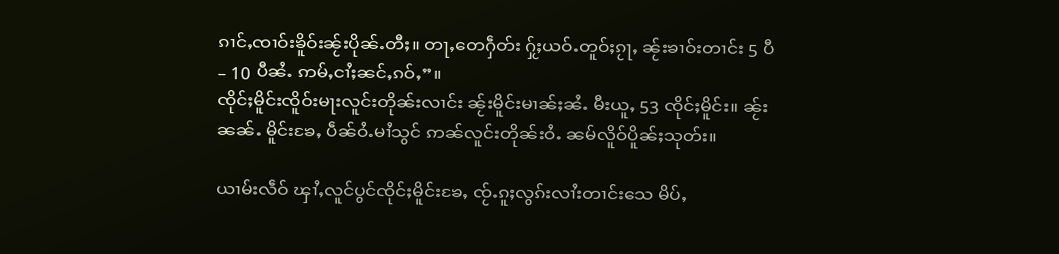ၵၢင်ႇၸၢဝ်းၶိူဝ်းၼႂ်းပိုၼ်ႉတီႈ။ တႃႇတေႁဵတ်း ႁႂ်ႈယဝ်ႉတူဝ်ႈၵႂႃႇ ၼႂ်းၶၢဝ်းတၢင်း 5 ပီ – 10 ပီၼႆႉ ဢမ်ႇငၢႆႈၼင်ႇၵဝ်ႇ”။
ၸိုင်ႈမိူင်းၸိူဝ်းမႃးလူင်းတိုၼ်းလၢင်း ၼႂ်းမိူင်းမၢၼ်ႈၼႆႉ မီးယူႇ 53 ၸိုင်ႈမိူင်း။ ၼႂ်းၼၼ်ႉ မိူင်းၶႄႇ ပဵၼ်ဝႆႉမၢႆသွင် ဢၼ်လူင်းတိုၼ်းဝႆႉ ၼမ်လိူဝ်ပိူၼ်ႈသုတ်း။

ယၢမ်းလဵဝ် ၾၢႆႇလူင်ပွင်ၸိုင်ႈမိူင်းၶႄႇ ၸႂ်ႉၵူႈလွၵ်းလၢႆးတၢင်းသေ မိပ်ႇ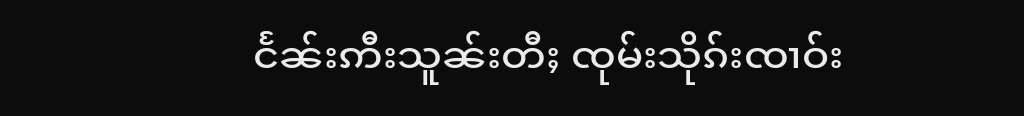ငႅၼ်းဢီးသူၼ်းတီႈ ၸုမ်းသိုၵ်းၸၢဝ်း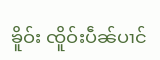ၶိူဝ်း ၸိူဝ်းပဵၼ်ပၢင်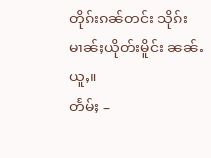တိုၵ်းၵၼ်တင်း သိုၵ်းမၢၼ်ႈယိုတ်းမိူင်း ၼၼ်ႉယူႇ။
တႅမ်ႈ –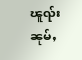ၽူၺ်းၼုမ်ႇ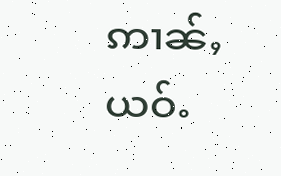ဢၢၼ်ႇယဝ်ႉ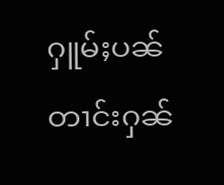ႁူမ်ႈပၼ်တၢင်းႁၼ်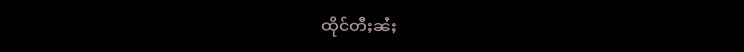ထိုင်တီႈၼႆႈ